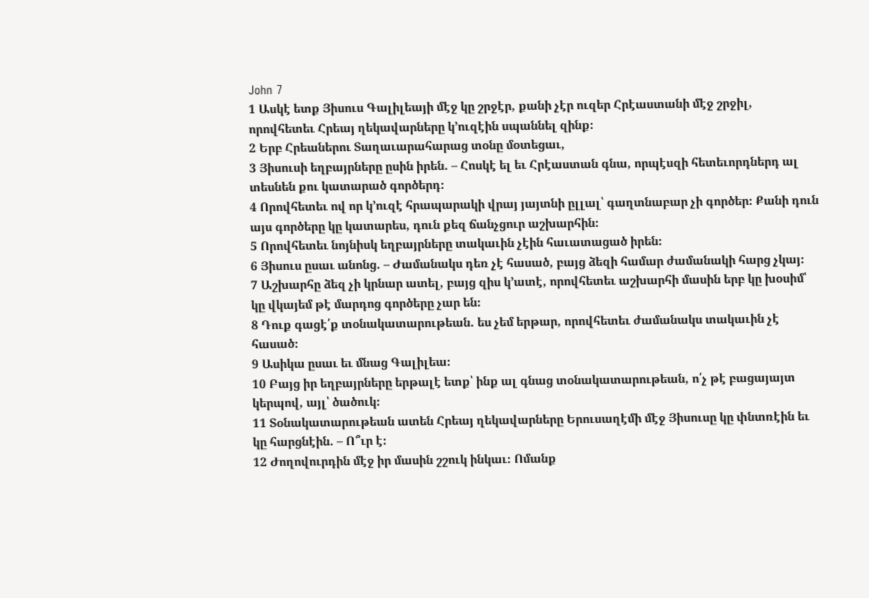John 7
1 Ասկէ ետք Յիսուս Գալիլեայի մէջ կը շրջէր, քանի չէր ուզեր Հրէաստանի մէջ շրջիլ, որովհետեւ Հրեայ ղեկավարները կ՚ուզէին սպաննել զինք։
2 Երբ Հրեաներու Տաղաւարահարաց տօնը մօտեցաւ,
3 Յիսուսի եղբայրները ըսին իրեն. – Հոսկէ ել եւ Հրէաստան գնա, որպէսզի հետեւորդներդ ալ տեսնեն քու կատարած գործերդ։
4 Որովհետեւ ով որ կ՚ուզէ հրապարակի վրայ յայտնի ըլլալ՝ գաղտնաբար չի գործեր։ Քանի դուն այս գործերը կը կատարես, դուն քեզ ճանչցուր աշխարհին։
5 Որովհետեւ նոյնիսկ եղբայրները տակաւին չէին հաւատացած իրեն։
6 Յիսուս ըսաւ անոնց. – Ժամանակս դեռ չէ հասած, բայց ձեզի համար ժամանակի հարց չկայ։
7 Աշխարհը ձեզ չի կրնար ատել, բայց զիս կ՚ատէ, որովհետեւ աշխարհի մասին երբ կը խօսիմ՝ կը վկայեմ թէ մարդոց գործերը չար են։
8 Դուք գացէ՛ք տօնակատարութեան. ես չեմ երթար, որովհետեւ ժամանակս տակաւին չէ հասած։
9 Ասիկա ըսաւ եւ մնաց Գալիլեա։
10 Բայց իր եղբայրները երթալէ ետք՝ ինք ալ գնաց տօնակատարութեան, ո՛չ թէ բացայայտ կերպով, այլ՝ ծածուկ։
11 Տօնակատարութեան ատեն Հրեայ ղեկավարները Երուսաղէմի մէջ Յիսուսը կը փնտռէին եւ կը հարցնէին. – Ո՞ւր է։
12 Ժողովուրդին մէջ իր մասին շշուկ ինկաւ։ Ոմանք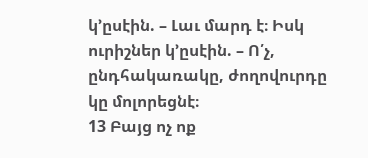կ՚ըսէին. – Լաւ մարդ է։ Իսկ ուրիշներ կ՚ըսէին. – Ո՛չ, ընդհակառակը, ժողովուրդը կը մոլորեցնէ։
13 Բայց ոչ ոք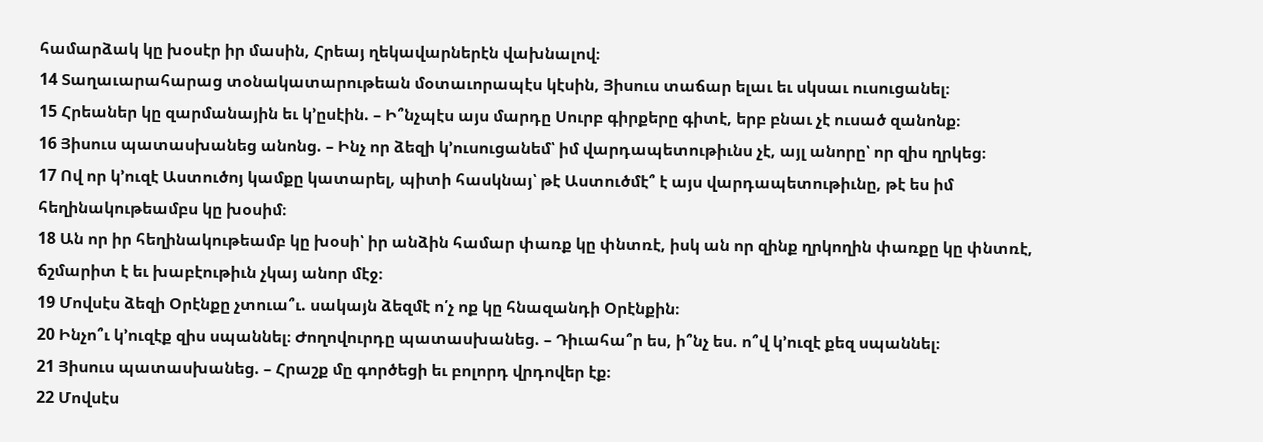համարձակ կը խօսէր իր մասին, Հրեայ ղեկավարներէն վախնալով։
14 Տաղաւարահարաց տօնակատարութեան մօտաւորապէս կէսին, Յիսուս տաճար ելաւ եւ սկսաւ ուսուցանել։
15 Հրեաներ կը զարմանային եւ կ՚ըսէին. – Ի՞նչպէս այս մարդը Սուրբ գիրքերը գիտէ, երբ բնաւ չէ ուսած զանոնք։
16 Յիսուս պատասխանեց անոնց. – Ինչ որ ձեզի կ՚ուսուցանեմ՝ իմ վարդապետութիւնս չէ, այլ անորը՝ որ զիս ղրկեց։
17 Ով որ կ՚ուզէ Աստուծոյ կամքը կատարել, պիտի հասկնայ՝ թէ Աստուծմէ՞ է այս վարդապետութիւնը, թէ ես իմ հեղինակութեամբս կը խօսիմ։
18 Ան որ իր հեղինակութեամբ կը խօսի՝ իր անձին համար փառք կը փնտռէ, իսկ ան որ զինք ղրկողին փառքը կը փնտռէ, ճշմարիտ է եւ խաբէութիւն չկայ անոր մէջ։
19 Մովսէս ձեզի Օրէնքը չտուա՞ւ. սակայն ձեզմէ ո՛չ ոք կը հնազանդի Օրէնքին։
20 Ինչո՞ւ կ՚ուզէք զիս սպաննել։ Ժողովուրդը պատասխանեց. – Դիւահա՞ր ես, ի՞նչ ես. ո՞վ կ՚ուզէ քեզ սպաննել։
21 Յիսուս պատասխանեց. – Հրաշք մը գործեցի եւ բոլորդ վրդովեր էք։
22 Մովսէս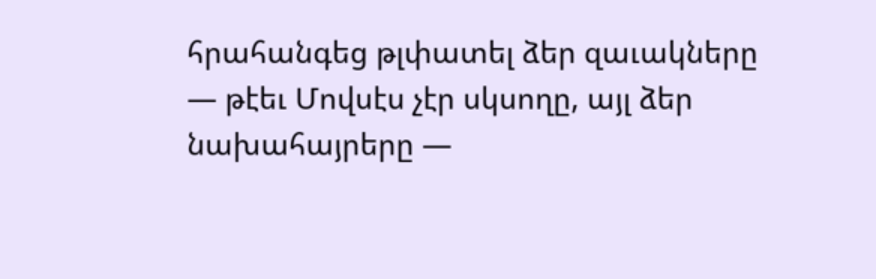հրահանգեց թլփատել ձեր զաւակները — թէեւ Մովսէս չէր սկսողը, այլ ձեր նախահայրերը —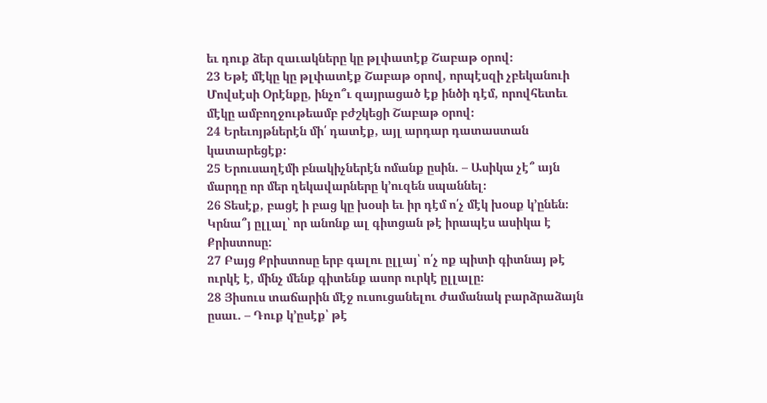եւ դուք ձեր զաւակները կը թլփատէք Շաբաթ օրով։
23 Եթէ մէկը կը թլփատէք Շաբաթ օրով, որպէսզի չբեկանուի Մովսէսի Օրէնքը, ինչո՞ւ զայրացած էք ինծի դէմ, որովհետեւ մէկը ամբողջութեամբ բժշկեցի Շաբաթ օրով։
24 Երեւոյթներէն մի՛ դատէք, այլ արդար դատաստան կատարեցէք։
25 Երուսաղէմի բնակիչներէն ոմանք ըսին. – Ասիկա չէ՞ այն մարդը որ մեր ղեկավարները կ՚ուզեն սպաննել։
26 Տեսէք, բացէ ի բաց կը խօսի եւ իր դէմ ո՛չ մէկ խօսք կ՚ընեն։ Կրնա՞յ ըլլալ՝ որ անոնք ալ գիտցան թէ իրապէս ասիկա է Քրիստոսը:
27 Բայց Քրիստոսը երբ գալու ըլլայ՝ ո՛չ ոք պիտի գիտնայ թէ ուրկէ է, մինչ մենք գիտենք ասոր ուրկէ ըլլալը։
28 Յիսուս տաճարին մէջ ուսուցանելու ժամանակ բարձրաձայն ըսաւ. – Դուք կ՚ըսէք՝ թէ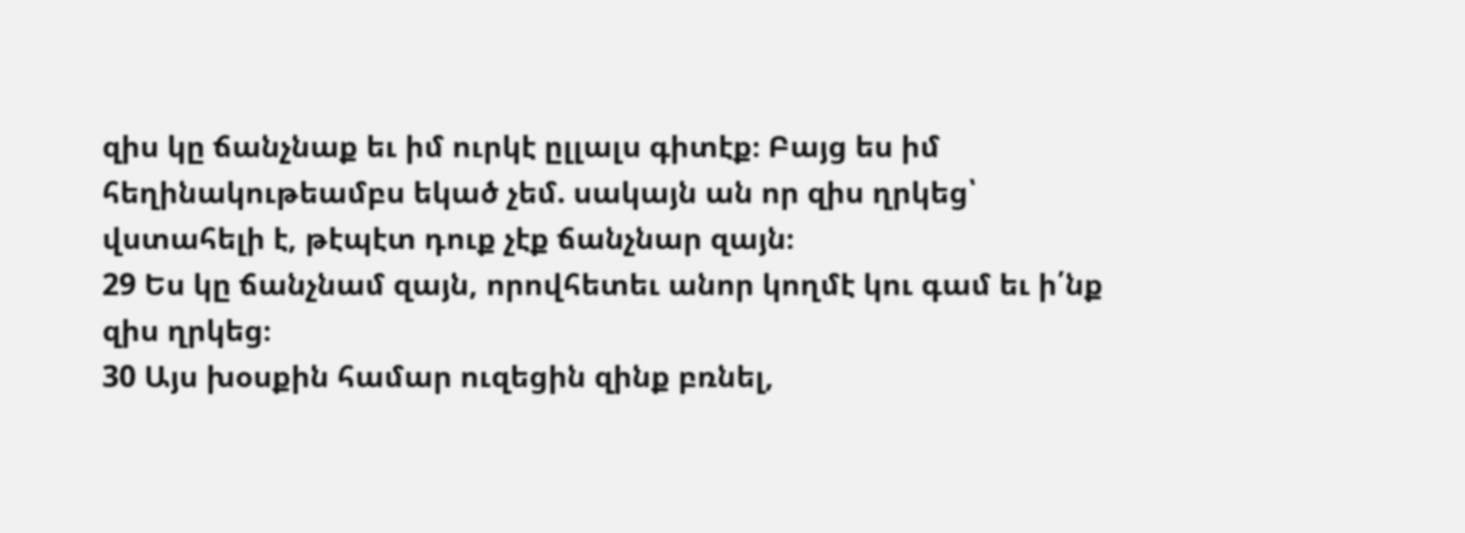զիս կը ճանչնաք եւ իմ ուրկէ ըլլալս գիտէք։ Բայց ես իմ հեղինակութեամբս եկած չեմ. սակայն ան որ զիս ղրկեց՝ վստահելի է, թէպէտ դուք չէք ճանչնար զայն։
29 Ես կը ճանչնամ զայն, որովհետեւ անոր կողմէ կու գամ եւ ի՛նք զիս ղրկեց։
30 Այս խօսքին համար ուզեցին զինք բռնել,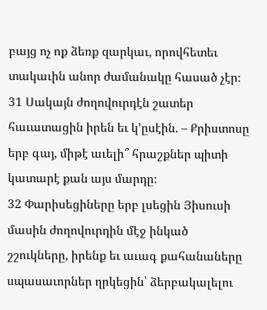բայց ոչ ոք ձեռք զարկաւ, որովհետեւ տակաւին անոր ժամանակը հասած չէր։
31 Սակայն ժողովուրդէն շատեր հաւատացին իրեն եւ կ՚ըսէին. – Քրիստոսը երբ գայ, միթէ աւելի՞ հրաշքներ պիտի կատարէ քան այս մարդը։
32 Փարիսեցիները երբ լսեցին Յիսուսի մասին ժողովուրդին մէջ ինկած շշուկները, իրենք եւ աւագ քահանաները սպասաւորներ ղրկեցին՝ ձերբակալելու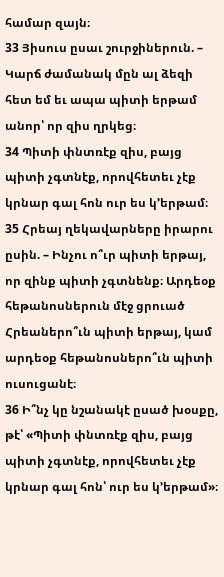համար զայն։
33 Յիսուս ըսաւ շուրջիներուն. – Կարճ ժամանակ մըն ալ ձեզի հետ եմ եւ ապա պիտի երթամ անոր՝ որ զիս ղրկեց։
34 Պիտի փնտռէք զիս, բայց պիտի չգտնէք, որովհետեւ չէք կրնար գալ հոն ուր ես կ՚երթամ։
35 Հրեայ ղեկավարները իրարու ըսին. – Ինչու ո՞ւր պիտի երթայ, որ զինք պիտի չգտնենք։ Արդեօք հեթանոսներուն մէջ ցրուած Հրեաներո՞ւն պիտի երթայ, կամ արդեօք հեթանոսներո՞ւն պիտի ուսուցանէ։
36 Ի՞նչ կը նշանակէ ըսած խօսքը, թէ՝ «Պիտի փնտռէք զիս, բայց պիտի չգտնէք, որովհետեւ չէք կրնար գալ հոն՝ ուր ես կ՚երթամ»։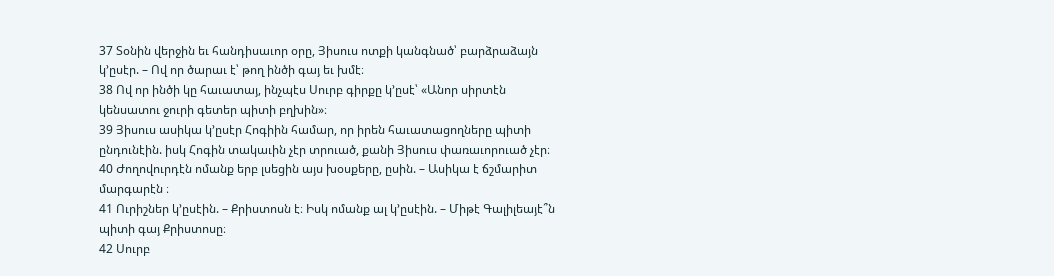37 Տօնին վերջին եւ հանդիսաւոր օրը, Յիսուս ոտքի կանգնած՝ բարձրաձայն կ՚ըսէր. – Ով որ ծարաւ է՝ թող ինծի գայ եւ խմէ։
38 Ով որ ինծի կը հաւատայ, ինչպէս Սուրբ գիրքը կ՚ըսէ՝ «Անոր սիրտէն կենսատու ջուրի գետեր պիտի բղխին»։
39 Յիսուս ասիկա կ՚ըսէր Հոգիին համար, որ իրեն հաւատացողները պիտի ընդունէին. իսկ Հոգին տակաւին չէր տրուած, քանի Յիսուս փառաւորուած չէր։
40 Ժողովուրդէն ոմանք երբ լսեցին այս խօսքերը, ըսին. – Ասիկա է ճշմարիտ մարգարէն ։
41 Ուրիշներ կ՚ըսէին. – Քրիստոսն է։ Իսկ ոմանք ալ կ՚ըսէին. – Միթէ Գալիլեայէ՞ն պիտի գայ Քրիստոսը։
42 Սուրբ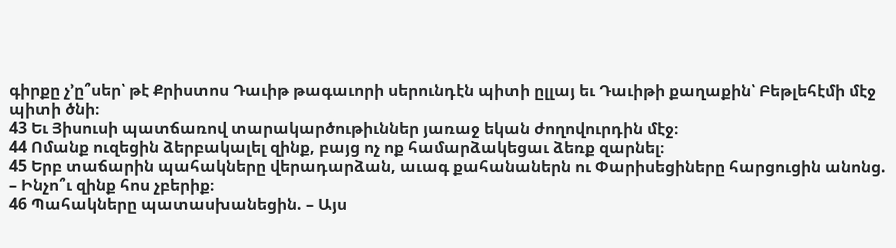գիրքը չ՚ը՞սեր՝ թէ Քրիստոս Դաւիթ թագաւորի սերունդէն պիտի ըլլայ եւ Դաւիթի քաղաքին՝ Բեթլեհէմի մէջ պիտի ծնի։
43 Եւ Յիսուսի պատճառով տարակարծութիւններ յառաջ եկան ժողովուրդին մէջ։
44 Ոմանք ուզեցին ձերբակալել զինք, բայց ոչ ոք համարձակեցաւ ձեռք զարնել։
45 Երբ տաճարին պահակները վերադարձան, աւագ քահանաներն ու Փարիսեցիները հարցուցին անոնց. – Ինչո՞ւ զինք հոս չբերիք։
46 Պահակները պատասխանեցին. – Այս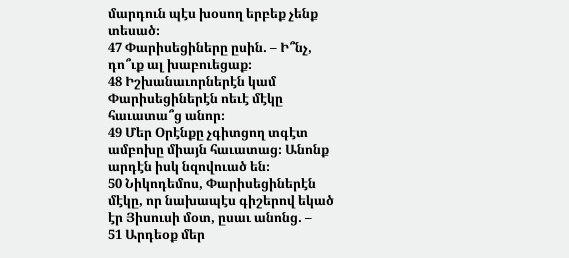մարդուն պէս խօսող երբեք չենք տեսած։
47 Փարիսեցիները ըսին. – Ի՞նչ, դո՞ւք ալ խաբուեցաք։
48 Իշխանաւորներէն կամ Փարիսեցիներէն ոեւէ մէկը հաւատա՞ց անոր։
49 Մեր Օրէնքը չգիտցող տգէտ ամբոխը միայն հաւատաց։ Անոնք արդէն իսկ նզովուած են։
50 Նիկոդեմոս, Փարիսեցիներէն մէկը, որ նախապէս գիշերով եկած էր Յիսուսի մօտ, ըսաւ անոնց. –
51 Արդեօք մեր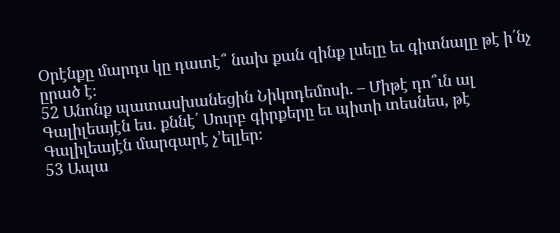Օրէնքը մարդս կը դատէ՞ նախ քան զինք լսելը եւ գիտնալը թէ ի՛նչ ըրած է։
52 Անոնք պատասխանեցին Նիկոդեմոսի. – Միթէ դո՞ւն ալ Գալիլեայէն ես. քննէ՛ Սուրբ գիրքերը եւ պիտի տեսնես, թէ Գալիլեայէն մարգարէ չ՚ելլեր։
53 Ապա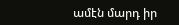ամէն մարդ իր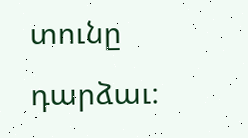տունը դարձաւ։